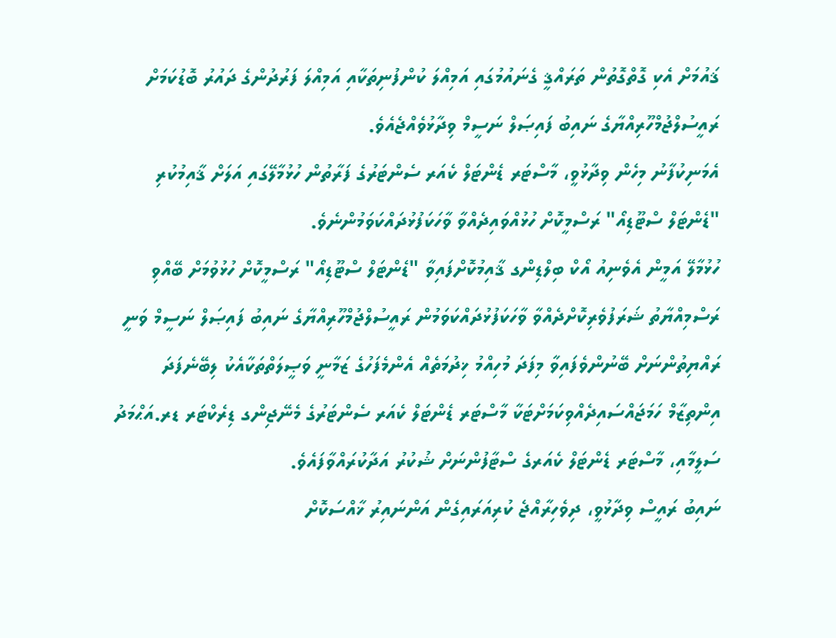ޤައުމަށް އެކި ގޮތްގޮތުން ތަރައްޤީ ގެނައުމުގައި އަމިއްލަ ކުންފުނިތަކާއި އަމިއްލަ ފަރުދުންގެ ދައުރު ބޮޑުކަމަށް ރައީސުލްޖުމްހޫރިއްޔާގެ ނައިބު ފައިޞަލް ނަސީމް ވިދާޅުވެއްޖެއެވެ.
އެމަނިކުފާނު މިހެން ވިދާޅުވީ، މާސްޓަރ ޑެންޓަލް ކެއަރ ސެންޓަރުގެ ފަރާތުން ހުޅުމާލޭގައި އަލަށް ޤާއިމުކުރި "ޑެންޓަލް ސްޓޫޑިއޯ" ރަސްމީކޮށް ހުޅުއްވައިދެއްވާ ވާހަކަފުޅުދައްކަވަމުންނެވެ.
ހުޅުމާލޭ އަމީން އެވެނިއު އޯކް ބިލްޑިންގ ޤާއިމުކޮށްފައިވާ "ޑެންޓަލް ސްޓޫޑިއޯ" ރަސްމީކޮށް ހުޅުވުމަށް ބޭއްވި ރަސްމިއްޔާތު ޝަރަފުވެރިކޮށްދެއްވާ ވާހަކަފުޅުދައްކަވަމުން ރައީސުލްޖުމްހޫރިއްޔާގެ ނައިބު ފައިޞަލް ނަސީމް ވަނީ ރައްޔިތުންނަށް ބޭނުންވެފައިވާ މިފަދަ މުހިއްމު ޚިދުމަތެއް އެންމެފަހުގެ ޒަމާނީ ވަޞީލަތްތަކާއެކު ލިބޭނެފަދަ އިންތިޒާމް ހަމަޖައްސައިދެއްވިކަމަށްޓަކާ މާސްޓަރ ޑެންޓަލް ކެއަރ ސެންޓަރުގެ މެނޭޖިންގ ޑިރެކްޓަރ ޑރ.އަޙްމަދު ސަލީމާއި، މާސްޓަރ ޑެންޓަލް ކެއަރގެ ސްޓާފުންނަށް ޝުކުރު އަދާކުރައްވާފައެވެ.
ނައިބު ރައީސް ވިދާޅުވީ، ދިވެހިރާއްޖެ ކުރިއަރައިގެން އަންނައިރު ޚާއްސަކޮށް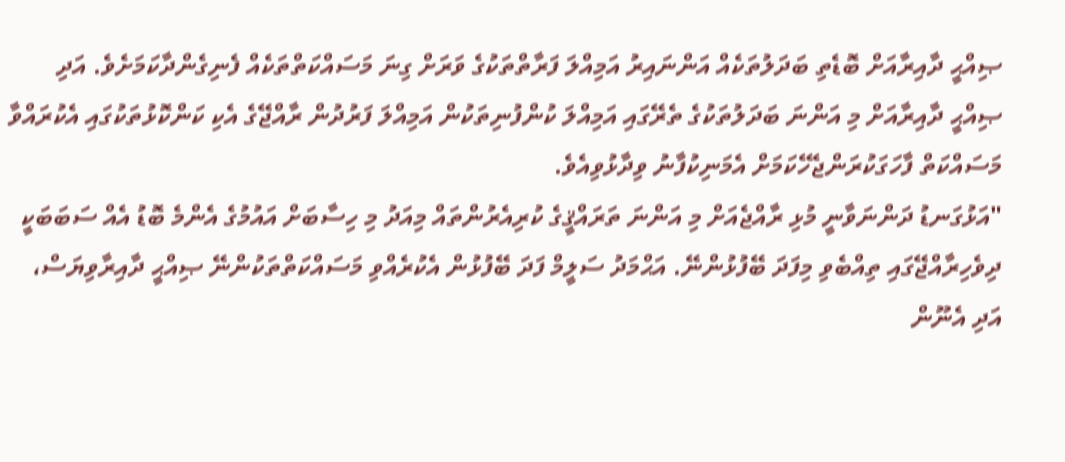ޞިއްޙީ ދާއިރާއަށް ބޮޑެތި ބަދަލުތަކެއް އަންނައިރު އަމިއްލަ ފަރާތްތަކުގެ ވަރަށް ގިނަ މަސައްކަތްތަކެއް ފެނިގެންދާކަމަށެވެ. އަދި ޞިއްޙީ ދާއިރާއަށް މި އަންނަ ބަދަލުތަކުގެ ތެރޭގައި އަމިއްލަ ކުންފުނިތަކުން އަމިއްލަ ފަރުދުން ރާއްޖޭގެ އެކި ކަންކޮޅުތަކުގައި އެކުރައްވާ މަސައްކަތް ފާހަގަކުރަންޖެހޭކަމަށް އެމަނިކުފާނު ވިދާޅުވިއެވެ.
"އަޅުގަނޑު ދަންނަވާނީ މުޅި ރާއްޖެއަށް މި އަންނަ ތަރައްޤީގެ ކުރިއެރުންތައް މިއަދު މި ހިސާބަށް އައުމުގެ އެންމެ ބޮޑު އެއް ސަބަބަކީ ދިވެހިރާއްޖޭގައި ތިއްބެވި މިފަދަ ބޭފުޅުންނޭ. އަޙްމަދު ސަލީމް ފަދަ ބޭފުޅުން އެކުރެއްވި މަސައްކަތްތަކުންނޭ ޞިއްޙީ ދާއިރާވިޔަސް، އަދި އެނޫން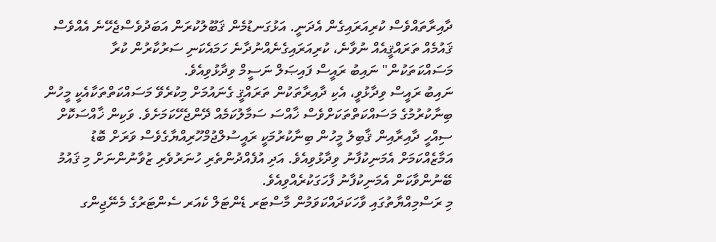ދާއިރާތައްވެސް ކުރިއަރައިގެން އެދަނީ. އަޅުގަނޑުމެން ޤަބޫލުކުރަން އަބަދުވެސްޖެހޭނެ އެއްވެސް ޤައުމެއް ތަރައްޤީއެއް ނުވާނެ، ކުރިއަރައިގެނެއްނުދާނެ ހަމައެކަނި ސަރުކާރުން ކުރާ މަސައްކަތަކުން" ނައިބު ރައީސް ފައިޞަލް ނަސީމް ވިދާޅުވިއެވެ.
ނައިބު ރައީސް ވިދާޅުވީ، އެކި ދާއިރާތަކުން ތަރައްޤީ ގެނައުމަށް މިކުރެވޭ މަސައްކަތްތަކާއެކީ މީހުން ބިނާކުރުމުގެ މަސައްކަތްތަކަށްވެސް ޚާއްސަ ސަމާލުކަމެއް ދޭންޖެހޭކަމަށެވެ. ވަކިން ޚާއްސަކޮށް ސިއްހީ ދާއިރާއިން ޤާބިލު މީހުން ބިނާކުރުމަކީ ރައީސުލްޖުމްހޫރިއްޔާގެވެސް ވަރަށް ބޮޑު އަމާޒެއްކަމަށް އެމަނިކުފާނު ވިދާޅުވިއެވެ. އަދި އުފެއްދުންތެރި ހުނަރުވެރި ޒުވާނުންނަށް މި ޤައުމު ބޭނުންވާކަން އެމަނިކުފާނު ފާހަގަކުރެއްވިއެވެ.
މި ރަސްމިއްޔާތުގައި ވާހަކަދައްކަވަމުން މާސްޓަރ ޑެންޓަލް ކެއަރ ސެންޓަރުގެ މެނޭޖިންގ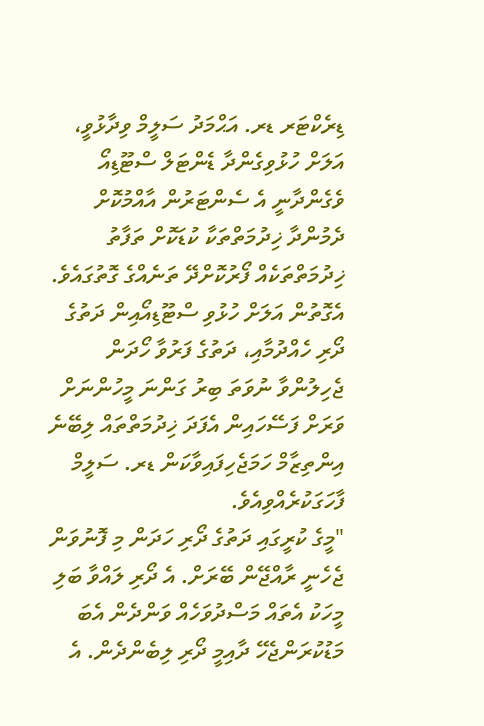ޑިރެކްޓަރ ޑރ. އަޙްމަދު ސަލީމް ވިދާޅުވީ، އަލަށް ހުޅުވިގެންދާ ޑެންޓަލް ސްޓޫޑިއޯ ވެގެންދާނީ އެ ސެންޓަރުން އާއްމުކޮށް ދެމުންދާ ޚިދުމަތްތަކާ ކުޑަކޮށް ތަފާތު ޚިދުމަތްތަކެއް ފޯރުކޮށްދޭ ތަނެއްގެ ގޮތުގައެވެ. އެގޮތުން އަލަށް ހުޅުވި ސްޓޫޑިއޯއިން ދަތުގެ ދޯރި ހެއްދުމާއި، ދަތުގެ ފަރުވާ ހޯދަން ޖެހިލުންވާ ނުވަތަ ބިރު ގަންނަ މީހުންނަށް ވަރަށް ފަސޭހައިން އެފަދަ ޚިދުމަތްތައް ލިބޭނެ އިންތިޒާމް ހަމަޖެހިފައިވާކަން ޑރ. ސަލީމް ފާހަގަކުރެއްވިއެވެ.
"މީގެ ކުރީގައި ދަތުގެ ދޯރި ހަދަން މި ފޮނުވަން ޖެހެނީ ރާއްޖޭން ބޭރަށް. އެ ދޯރި ލައްވާ ބަލި މީހަކު އެތައް މަސްދުވަހެއް ވަންދެން އެބަ މަޑުކުރަންޖެހޭ ދާއިމީ ދޯރި ލިބެންދެން. އެ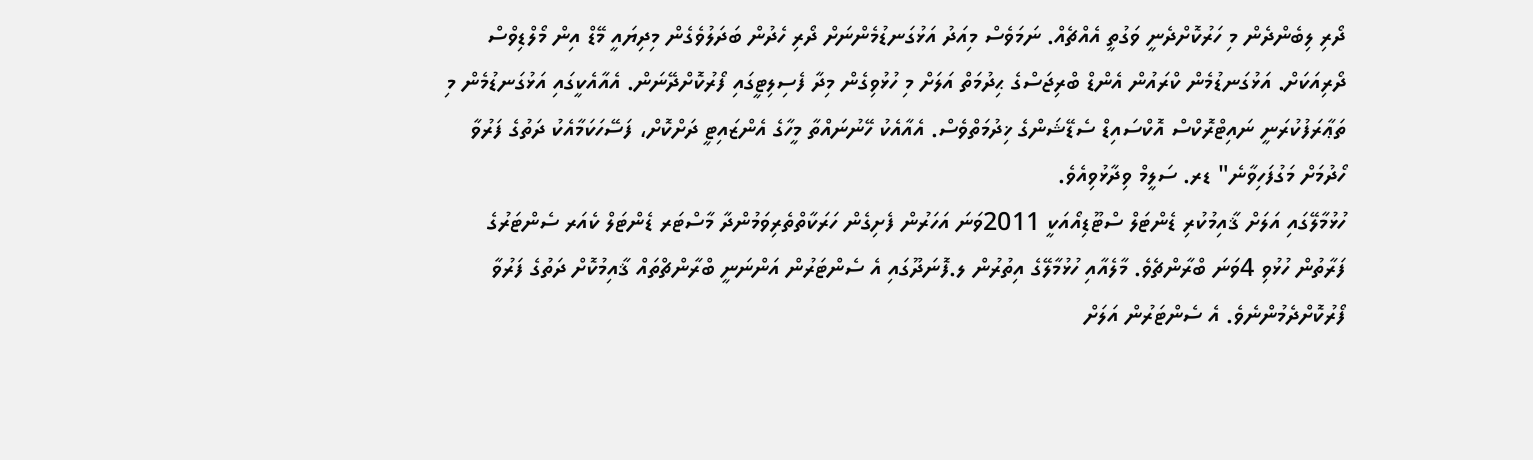ދޯރި ލިބެންދެން މި ހަރުކޮށްދެނީ ވަގުތީ އެއްޗެއް. ނަމަވެސް މިއަދު އަޅުގަނޑުމެންނަށް ދޯރި ހެދުން ބަދަލުވެގެން މިދިޔައީ މޭޑް އިން މޯލްޑިވްސް ދޯރިއަކަށް. އަޅުގަނޑުމެން ކްރައުން އެންޑް ބްރިޖަސްގެ ޙިދުމަތް އަލަށް މި ހުޅުވިގެން މިދާ ފެސިލިޓީގައި ފޯރުކޮށްދޭނަން. އެއާއެކީގައި އަޅުގަނޑުމެން މި ތަޢާރަފުކުރަނީ ނައިޓްރޮކްސް އޮކްސައިޑް ސެޑޭޝަންގެ ޚިދުމަތްވެސް. އެއާއެކު ހޭނުނައްތާ މީހާގެ އެންޒައިޓީ ދަށްކޮށް، ފަސޭހަކަމާއެކު ދަތުގެ ފަރުވާ ހޯދުމަށް މަގުފަހިވާނެ" ޑރ. ސަލީމް ވިދާޅުވިއެވެ.
ހުޅުމާލޭގައި އަލަށް ޤާއިމުކުރި ޑެންޓަލް ސްޓޫޑިއޯއަކީ 2011ވަނަ އަހަރުން ފެށިގެން ހަރަކާތްތެރިވަމުންދާ މާސްޓަރ ޑެންޓަލް ކެއަރ ސެންޓަރުގެ ފަރާތުން ހުޅުވި 4ވަނަ ބްރާންޗެވެ. މާލެއާއި ހުޅުމާލޭގެ އިތުރުން ލ.ފޮނަދޫގައި އެ ސެންޓަރުން އަންނަނީ ބްރާންޗްތައް ޤާއިމުކޮށް ދަތުގެ ފަރުވާ ފޯރުކޮށްދެމުންނެވެ. އެ ސެންޓަރުން އަލަށް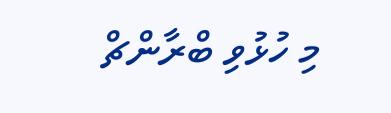މި ހުޅުވި ބްރާންޗް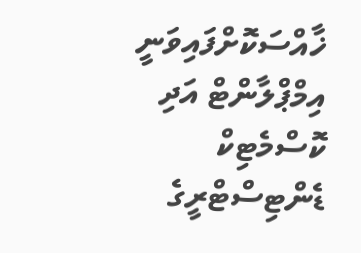ޚާއްސަކޮށްފައިވަނީ އިމްޕްލާންޓް އަދި ކޮސްމެޓިކް ޑެންޓިސްޓްރީގެ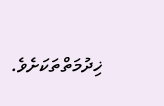ޚިދުމަތްތަކަށެވެ.